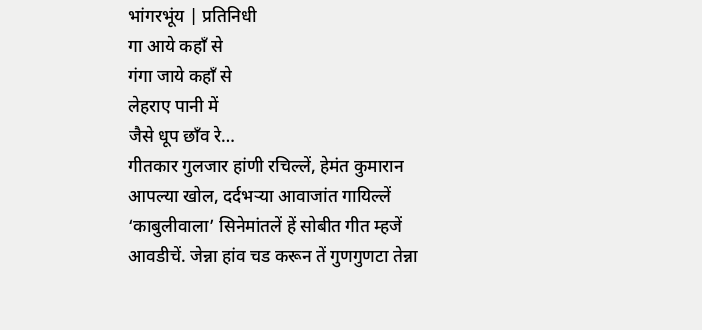भांगरभूंय | प्रतिनिधी
गा आये कहाँ से
गंगा जाये कहाँ से
लेहराए पानी में
जैसे धूप छाँव रे…
गीतकार गुलजार हांणी रचिल्लें, हेमंत कुमारान आपल्या खोल, दर्दभऱ्या आवाजांत गायिल्लें ‘काबुलीवाला’ सिनेमांतलें हें सोबीत गीत म्हजें आवडीचें. जेन्ना हांव चड करून तें गुणगुणटा तेन्ना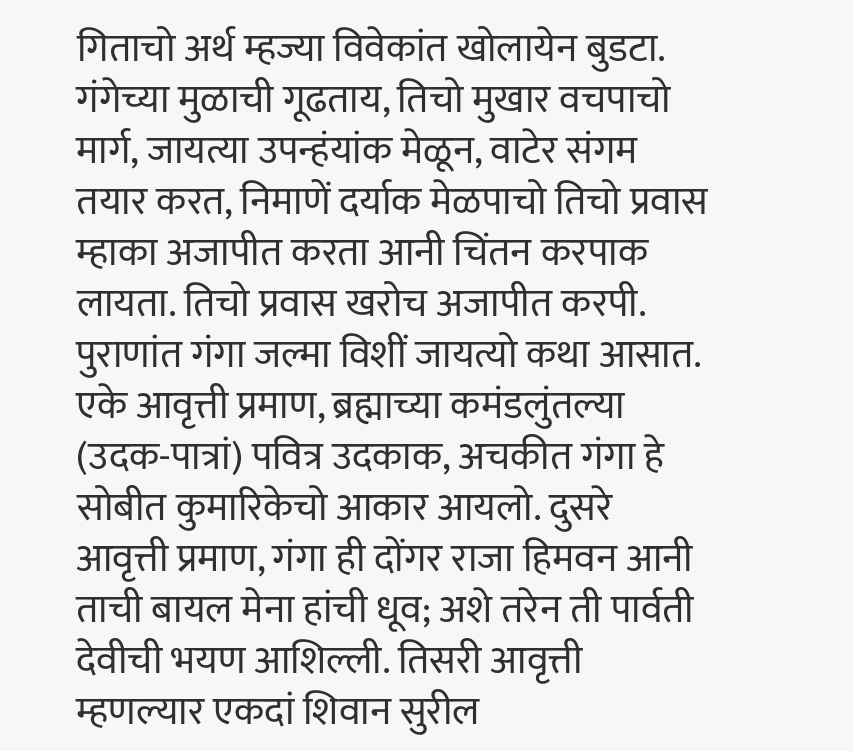गिताचो अर्थ म्हज्या विवेकांत खोलायेन बुडटा. गंगेच्या मुळाची गूढताय, तिचो मुखार वचपाचो मार्ग, जायत्या उपन्हंयांक मेळून, वाटेर संगम तयार करत, निमाणें दर्याक मेळपाचो तिचो प्रवास म्हाका अजापीत करता आनी चिंतन करपाक लायता. तिचो प्रवास खरोच अजापीत करपी.
पुराणांत गंगा जल्मा विशीं जायत्यो कथा आसात. एके आवृत्ती प्रमाण, ब्रह्माच्या कमंडलुंतल्या (उदक-पात्रां) पवित्र उदकाक, अचकीत गंगा हे सोबीत कुमारिकेचो आकार आयलो. दुसरे आवृत्ती प्रमाण, गंगा ही दोंगर राजा हिमवन आनी ताची बायल मेना हांची धूव; अशे तरेन ती पार्वती देवीची भयण आशिल्ली. तिसरी आवृत्ती म्हणल्यार एकदां शिवान सुरील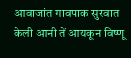आवाजांत गावपाक सुरवात केली आनी तें आयकून विष्णू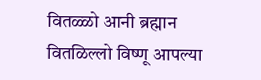वितळ्ळो आनी ब्रह्मान वितळिल्लो विष्णू आपल्या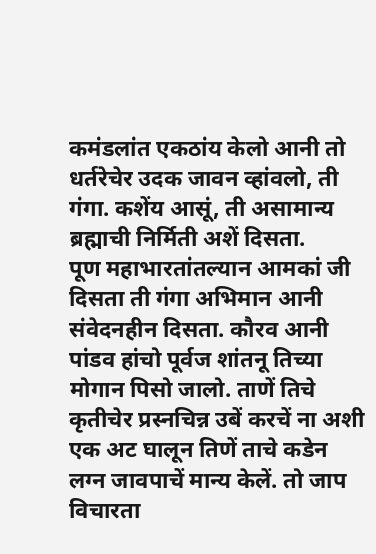कमंडलांत एकठांय केलो आनी तो धर्तरेचेर उदक जावन व्हांवलो, ती गंगा. कशेंय आसूं, ती असामान्य ब्रह्माची निर्मिती अशें दिसता.
पूण महाभारतांतल्यान आमकां जी दिसता ती गंगा अभिमान आनी संवेदनहीन दिसता. कौरव आनी पांडव हांचो पूर्वज शांतनू तिच्या मोगान पिसो जालो. ताणें तिचे कृतीचेर प्रस्नचिन्न उबें करचें ना अशी एक अट घालून तिणें ताचे कडेन लग्न जावपाचें मान्य केलें. तो जाप विचारता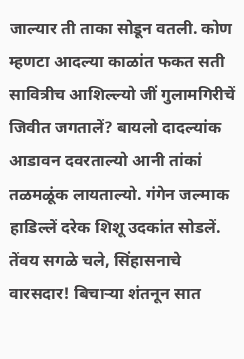जाल्यार ती ताका सोडून वतली. कोण म्हणटा आदल्या काळांत फकत सती सावित्रीच आशिल्ल्यो जीं गुलामगिरीचें जिवीत जगतालें? बायलो दादल्यांक आडावन दवरताल्यो आनी तांकां तळमळूंक लायताल्यो. गंगेन जल्माक हाडिल्लें दरेक शिशू उदकांत सोडलें. तेंवय सगळे चले, सिंहासनाचे वारसदार! बिचाऱ्या शंतनून सात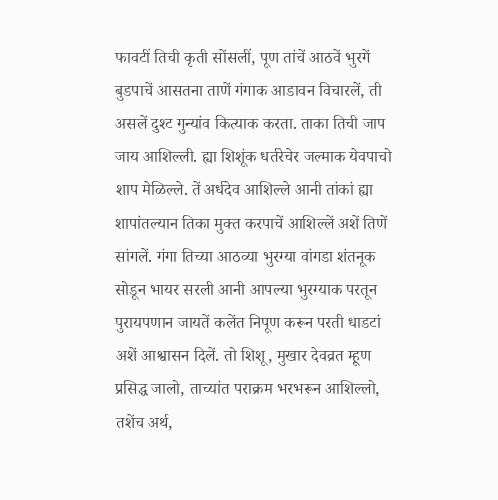फावटीं तिची कृती सोंसलीं, पूण तांचें आठवें भुरगें बुडपाचें आसतना ताणें गंगाक आडावन विचारलें, ती असलें दुश्ट गुन्यांव कित्याक करता. ताका तिची जाप जाय आशिल्ली. ह्या शिशूंक धर्तरेचेर जल्माक येवपाचो शाप मेळिल्ले. तें अर्धदेव आशिल्ले आनी तांकां ह्या शापांतल्यान तिका मुक्त करपाचें आशिल्लें अशें तिणें सांगलें. गंगा तिच्या आठव्या भुरग्या वांगडा शंतनूक सोडून भायर सरली आनी आपल्या भुरग्याक परतून पुरायपणान जायतें कलेंत निपूण करून परती धाडटां अशें आश्वासन दिलें. तो शिशू, मुखार देवव्रत म्हूण प्रसिद्ध जालो, ताच्यांत पराक्रम भरभरून आशिल्लो, तशेंच अर्थ,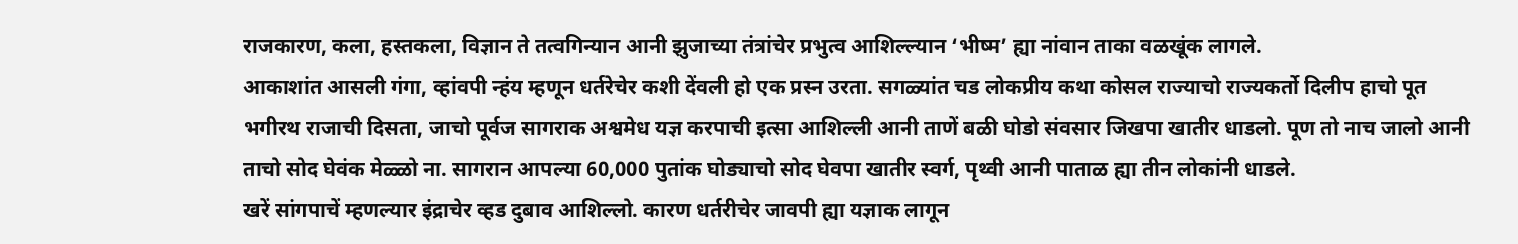राजकारण, कला, हस्तकला, विज्ञान ते तत्वगिन्यान आनी झुजाच्या तंत्रांचेर प्रभुत्व आशिल्ल्यान ‘भीष्म’ ह्या नांवान ताका वळखूंक लागले.
आकाशांत आसली गंगा, व्हांवपी न्हंय म्हणून धर्तरेचेर कशी देंवली हो एक प्रस्न उरता. सगळ्यांत चड लोकप्रीय कथा कोसल राज्याचो राज्यकर्तो दिलीप हाचो पूत भगीरथ राजाची दिसता, जाचो पूर्वज सागराक अश्वमेध यज्ञ करपाची इत्सा आशिल्ली आनी ताणें बळी घोडो संवसार जिखपा खातीर धाडलो. पूण तो नाच जालो आनी ताचो सोद घेवंक मेळ्ळो ना. सागरान आपल्या 60,000 पुतांक घोड्याचो सोद घेवपा खातीर स्वर्ग, पृथ्वी आनी पाताळ ह्या तीन लोकांनी धाडले.
खरें सांगपाचें म्हणल्यार इंद्राचेर व्हड दुबाव आशिल्लो. कारण धर्तरीचेर जावपी ह्या यज्ञाक लागून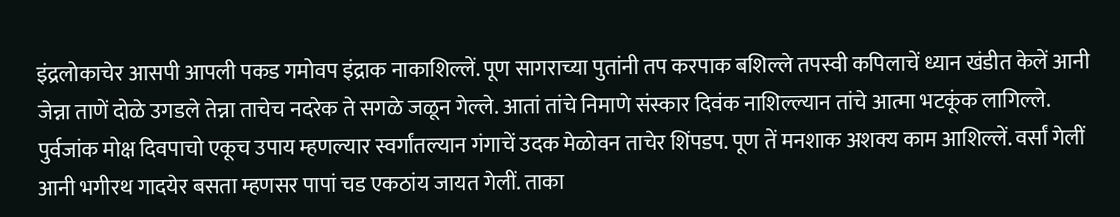इंद्रलोकाचेर आसपी आपली पकड गमोवप इंद्राक नाकाशिल्लें. पूण सागराच्या पुतांनी तप करपाक बशिल्ले तपस्वी कपिलाचें ध्यान खंडीत केलें आनी जेन्ना ताणें दोळे उगडले तेन्ना ताचेच नदरेक ते सगळे जळून गेल्ले. आतां तांचे निमाणे संस्कार दिवंक नाशिल्ल्यान तांचे आत्मा भटकूंक लागिल्ले. पुर्वजांक मोक्ष दिवपाचो एकूच उपाय म्हणल्यार स्वर्गांतल्यान गंगाचें उदक मेळोवन ताचेर शिंपडप. पूण तें मनशाक अशक्य काम आशिल्लें. वर्सां गेलीं आनी भगीरथ गादयेर बसता म्हणसर पापां चड एकठांय जायत गेलीं. ताका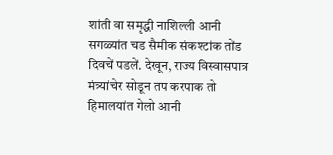शांती वा समृद्धी नाशिल्ली आनी सगळ्यांत चड सैमीक संकश्टांक तोंड दिवचें पडलें. देखून, राज्य विस्वासपात्र मंत्र्यांचेर सोडून तप करपाक तो हिमालयांत गेलो आनी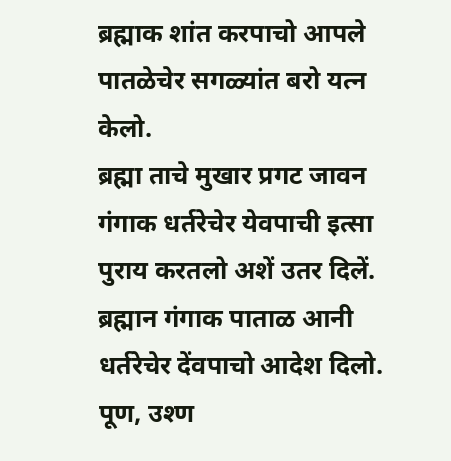ब्रह्माक शांत करपाचो आपले पातळेचेर सगळ्यांत बरो यत्न केलो.
ब्रह्मा ताचे मुखार प्रगट जावन गंगाक धर्तरेचेर येवपाची इत्सा पुराय करतलो अशें उतर दिलें. ब्रह्मान गंगाक पाताळ आनी धर्तरेचेर देंवपाचो आदेश दिलो. पूण, उश्ण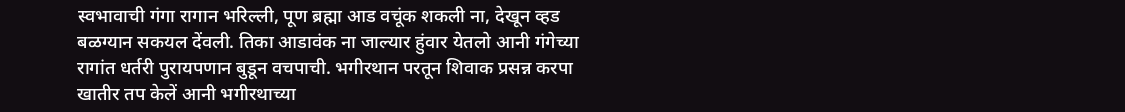स्वभावाची गंगा रागान भरिल्ली, पूण ब्रह्मा आड वचूंक शकली ना, देखून व्हड बळग्यान सकयल देंवली. तिका आडावंक ना जाल्यार हुंवार येतलो आनी गंगेच्या रागांत धर्तरी पुरायपणान बुडून वचपाची. भगीरथान परतून शिवाक प्रसन्न करपा खातीर तप केलें आनी भगीरथाच्या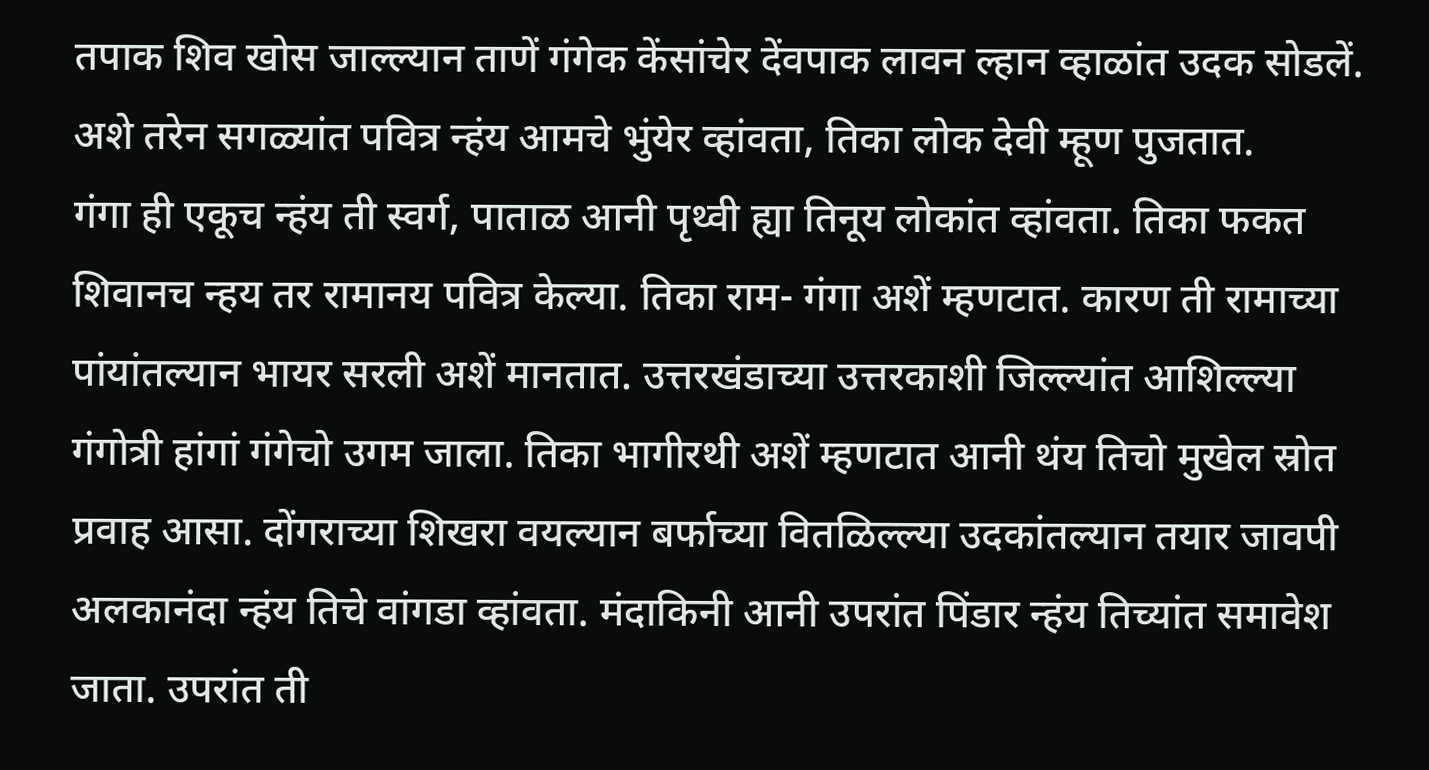तपाक शिव खोस जाल्ल्यान ताणें गंगेक केंसांचेर देंवपाक लावन ल्हान व्हाळांत उदक सोडलें. अशे तरेन सगळ्यांत पवित्र न्हंय आमचे भुंयेर व्हांवता, तिका लोक देवी म्हूण पुजतात.
गंगा ही एकूच न्हंय ती स्वर्ग, पाताळ आनी पृथ्वी ह्या तिनूय लोकांत व्हांवता. तिका फकत शिवानच न्हय तर रामानय पवित्र केल्या. तिका राम- गंगा अशें म्हणटात. कारण ती रामाच्या पांयांतल्यान भायर सरली अशें मानतात. उत्तरखंडाच्या उत्तरकाशी जिल्ल्यांत आशिल्ल्या गंगोत्री हांगां गंगेचो उगम जाला. तिका भागीरथी अशें म्हणटात आनी थंय तिचो मुखेल स्रोत प्रवाह आसा. दोंगराच्या शिखरा वयल्यान बर्फाच्या वितळिल्ल्या उदकांतल्यान तयार जावपी अलकानंदा न्हंय तिचे वांगडा व्हांवता. मंदाकिनी आनी उपरांत पिंडार न्हंय तिच्यांत समावेश जाता. उपरांत ती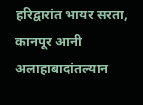हरिद्वारांत भायर सरता, कानपूर आनी अलाहाबादांतल्यान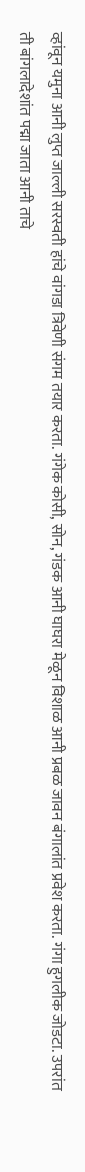व्हांवून यमुना आनी लुप्त जाल्ली सरस्वती हांचे वांगडा त्रिवेणी संगम तयार करता. गंगेक कोसी, सोन, गंडक आनी घाघरा मेळून विशाळ आनी प्रबळ जावन बंगालांत प्रवेश करता. गंगा हुगलीक जोडटा. उपरांत ती बांगलादेशांत पद्मा जाता आनी ताचे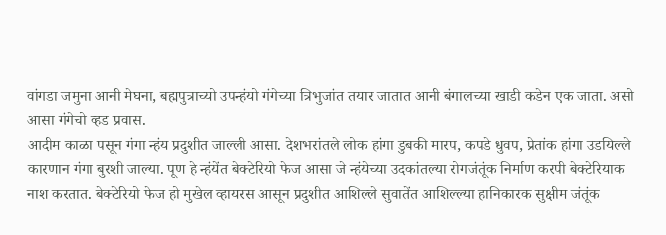वांगडा जमुना आनी मेघना, बह्मपुत्राच्यो उपन्हंयो गंगेच्या त्रिभुजांत तयार जातात आनी बंगालच्या खाडी कडेन एक जाता. असो आसा गंगेचो व्हड प्रवास.
आदीम काळा पसून गंगा न्हंय प्रदुशीत जाल्ली आसा. देशभरांतले लोक हांगा डुबकी मारप, कपडे धुवप, प्रेतांक हांगा उडयिल्ले कारणान गंगा बुरशी जाल्या. पूण हे न्हंयेंत बेक्टेरियो फेज आसा जे न्हंयेच्या उदकांतल्या रोगजंतूंक निर्माण करपी बेक्टेरियाक नाश करतात. बेक्टेरियो फेज हो मुखेल व्हायरस आसून प्रदुशीत आशिल्ले सुवातेंत आशिल्ल्या हानिकारक सुक्षीम जंतूंक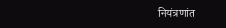नियंत्रणांत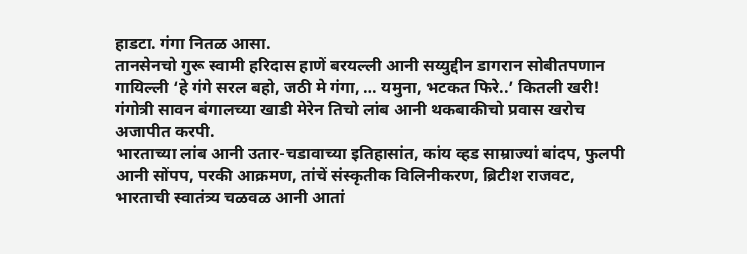हाडटा. गंगा नितळ आसा.
तानसेनचो गुरू स्वामी हरिदास हाणें बरयल्ली आनी सय्युद्दीन डागरान सोबीतपणान गायिल्ली ‘हे गंगे सरल बहो, जठी मे गंगा, … यमुना, भटकत फिरे..’ कितली खरी! गंगोत्री सावन बंगालच्या खाडी मेरेन तिचो लांब आनी थकबाकीचो प्रवास खरोच अजापीत करपी.
भारताच्या लांब आनी उतार-चडावाच्या इतिहासांत, कांय व्हड साम्राज्यां बांदप, फुलपी आनी सोंपप, परकी आक्रमण, तांचें संस्कृतीक विलिनीकरण, ब्रिटीश राजवट, भारताची स्वातंत्र्य चळवळ आनी आतां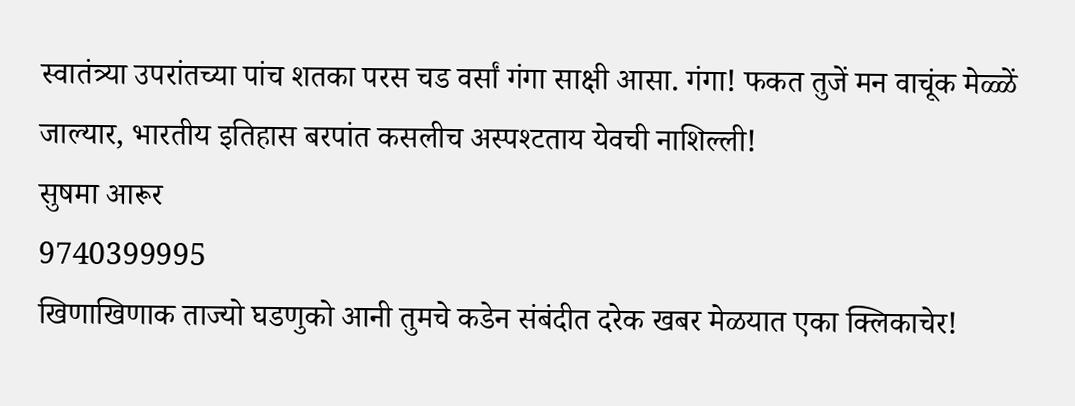स्वातंत्र्या उपरांतच्या पांच शतका परस चड वर्सां गंगा साक्षी आसा. गंगा! फकत तुजें मन वाचूंक मेळ्ळें जाल्यार, भारतीय इतिहास बरपांत कसलीच अस्पश्टताय येवची नाशिल्ली!
सुषमा आरूर
9740399995
खिणाखिणाक ताज्यो घडणुको आनी तुमचे कडेन संबंदीत दरेक खबर मेळयात एका क्लिकाचेर!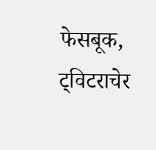फेसबूक, ट्विटराचेर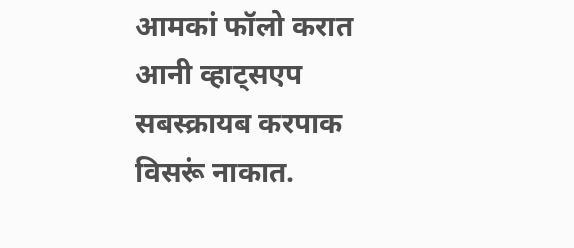आमकां फॉलो करात आनी व्हाट्सएप सबस्क्रायब करपाक विसरूं नाकात.